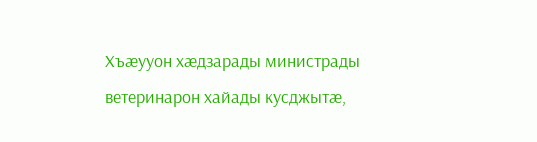Хъæууон хæдзарады министрады ветеринарон хайады кусджытæ,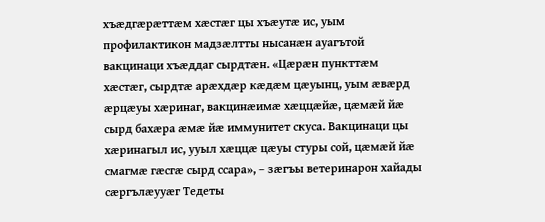хъæдгæрæттæм хæстæг цы хъæутæ ис, уым профилактикон мадзæлтты нысанæн ауагътой вакцинаци хъæддаг сырдтæн. «Цæрæн пункттæм хæстæг, сырдтæ арæхдæр кæдæм цæуынц, уым æвæрд æрцæуы хæринаг, вакцинæимæ хæццæйæ, цæмæй йæ сырд бахæра æмæ йæ иммунитет скуса. Вакцинаци цы хæринагыл ис, ууыл хæццæ цæуы стуры сой, цæмæй йæ смагмæ гæсгæ сырд ссара», – зæгъы ветеринарон хайады сæргълæууæг Тедеты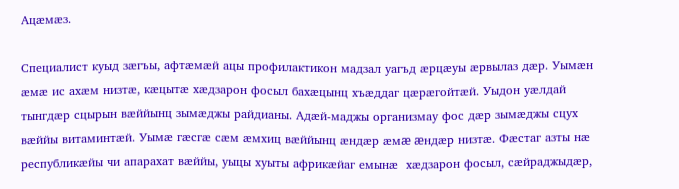Ацæмæз.

Специалист куыд зæгъы, афтæмæй ацы профилактикон мадзал уагъд æрцæуы æрвылаз дæр. Уымæн æмæ ис ахæм низтæ, кæцытæ хæдзарон фосыл бахæцынц хъæддаг цæрæгойтæй. Уыдон уæлдай тынгдæр сцырын вæййынц зымæджы райдианы. Адæй-маджы организмау фос дæр зымæджы сцух вæййы витаминтæй. Уымæ гæсгæ сæм æмхиц вæййынц æндæр æмæ æндæр низтæ. Фæстаг азты нæ республикæйы чи апарахат вæййы, уыцы хуыты африкæйаг емынæ  хæдзарон фосыл, сæйраджыдæр,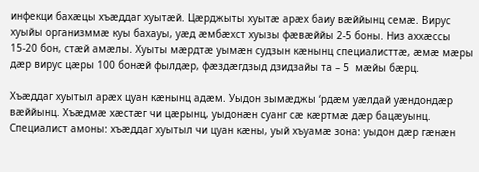инфекци бахæцы хъæддаг хуытæй. Цæрджыты хуытæ арæх баиу вæййынц семæ. Вирус хуыйы организммæ куы бахауы, уæд æмбæхст хуызы фæвæййы 2-5 боны. Низ аххæссы 15-20 бон, стæй амæлы. Хуыты мæрдтæ уымæн судзын кæнынц специалисттæ, æмæ мæры дæр вирус цæры 100 бонæй фылдæр, фæздæгдзыд дзидзайы та – 5  мæйы бæрц.

Хъæддаг хуытыл арæх цуан кæнынц адæм. Уыдон зымæджы ‘рдæм уæлдай уæндондæр вæййынц. Хъæдмæ хæстæг чи цæрынц, уыдонæн суанг сæ кæртмæ дæр бацæуынц. Специалист амоны: хъæддаг хуытыл чи цуан кæны, уый хъуамæ зона: уыдон дæр гæнæн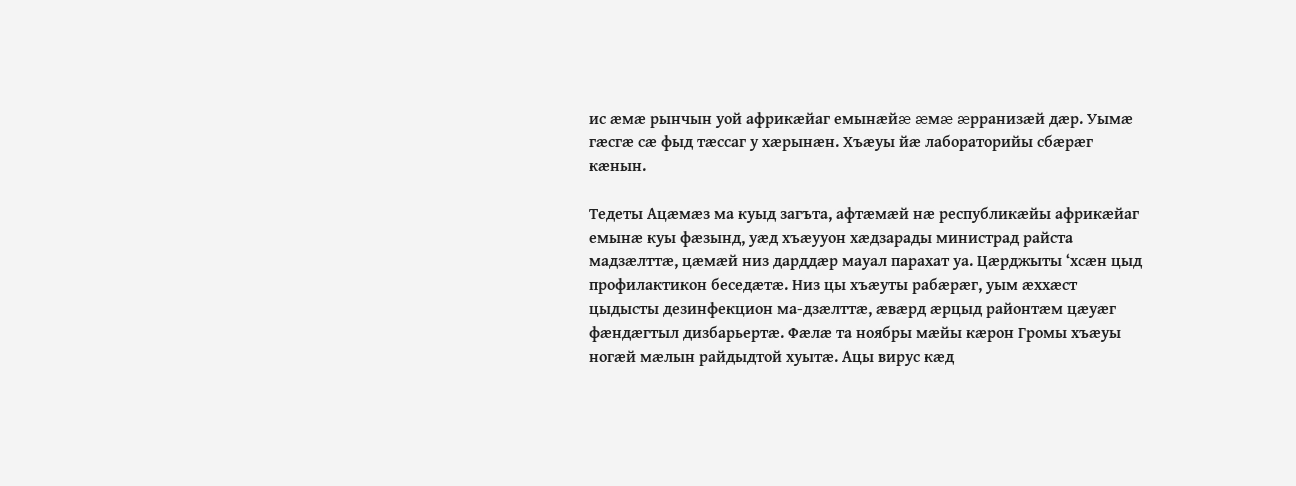ис æмæ рынчын уой африкæйаг емынæйæ æмæ æрранизæй дæр. Уымæ гæсгæ сæ фыд тæссаг у хæрынæн. Хъæуы йæ лабораторийы сбæрæг кæнын.

Тедеты Ацæмæз ма куыд загъта, афтæмæй нæ республикæйы африкæйаг емынæ куы фæзынд, уæд хъæууон хæдзарады министрад райста мадзæлттæ, цæмæй низ дарддæр мауал парахат уа. Цæрджыты ‘хсæн цыд профилактикон беседæтæ. Низ цы хъæуты рабæрæг, уым æххæст цыдысты дезинфекцион ма-дзæлттæ, æвæрд æрцыд районтæм цæуæг фæндæгтыл дизбарьертæ. Фæлæ та ноябры мæйы кæрон Громы хъæуы ногæй мæлын райдыдтой хуытæ. Ацы вирус кæд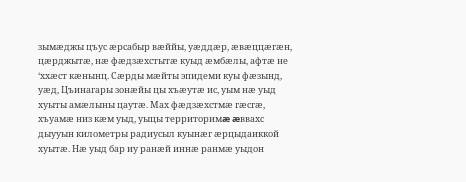зымæджы цъус æрсабыр вæййы, уæддæр, æвæццæгæн, цæрджытæ, нæ фæдзæхстытæ куыд æмбæлы, афтæ не ‘ххæст кæнынц. Сæрды мæйты эпидеми куы фæзынд, уæд, Цъинагары зонæйы цы хъæутæ ис, уым нæ уыд хуыты амæлыны цаутæ. Мах фæдзæхстмæ гæсгæ, хъуамæ низ кæм уыд, уыцы территоримæ æввахс дыууын километры радиусыл куынæг æрцыдаиккой хуытæ. Нæ уыд бар иу ранæй иннæ ранмæ уыдон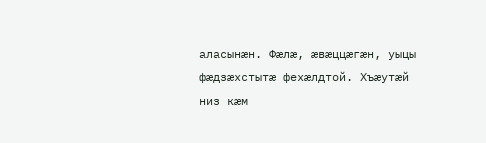аласынæн. Фæлæ, æвæццæгæн, уыцы фæдзæхстытæ фехæлдтой. Хъæутæй низ кæм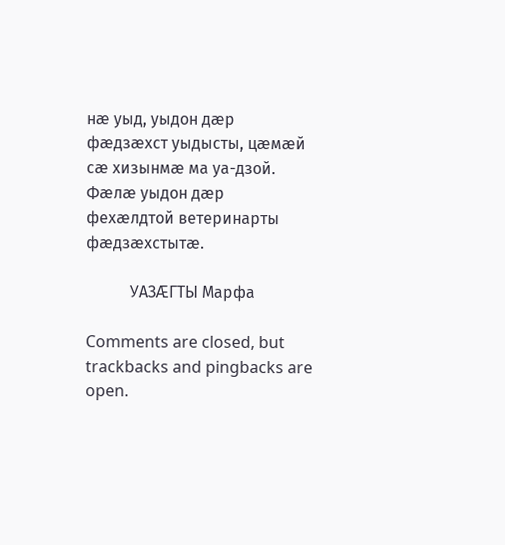нæ уыд, уыдон дæр фæдзæхст уыдысты, цæмæй сæ хизынмæ ма уа-дзой. Фæлæ уыдон дæр фехæлдтой ветеринарты фæдзæхстытæ.

           УАЗÆГТЫ Марфа

Comments are closed, but trackbacks and pingbacks are open.